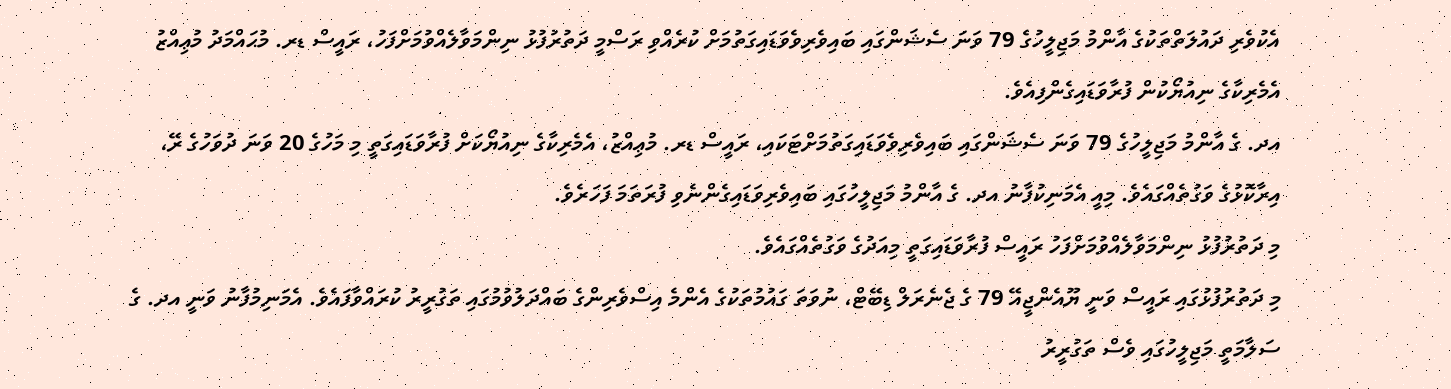އެކުވެރި ދައުލަތްތަކުގެ އާންމު މަޖިލީހުގެ 79 ވަނަ ސެޝަންގައި ބައިވެރިވެވަޑައިގަތުމަށް ކުރެއްވި ރަސްމީ ދަތުރުފުޅު ނިންމަވާލެއްވުމަށްފަހު، ރައީސް ޑރ. މުޙައްމަދު މުޢިއްޒު އެމެރިކާގެ ނިއުޔޯކުން ފުރާވަޑައިގެންފިއެވެ.
އދ. ގެ އާންމު މަޖިލީހުގެ 79 ވަނަ ސެޝަންގައި ބައިވެރިވެވަޑައިގަތުމަށްޓަކައި، ރައީސް ޑރ. މުޢިއްޒު، އެމެރިކާގެ ނިއުޔޯކަށް ފުރާވަޑައިގަތީ މި މަހުގެ 20 ވަނަ ދުވަހުގެ ރޭ، އިރާކޮޅުގެ ވަގުތެއްގައެވެ. މިއީ އެމަނިކުފާނު އދ. ގެ އާންމު މަޖިލީހުގައި ބައިވެރިވަޑައިގެންނެވި ފުރަތަމަ ފަހަރެވެ.
މި ދަތުރުފުޅު ނިންމަވާލެއްވުމަށްފަހު ރައީސް ފުރާވަޑައިގަތީ މިއަދުގެ ވަގުތެއްގައެވެ.
މި ދަތުރުފުޅުގައި ރައީސް ވަނީ ޔޫއެންޖީއޭ 79 ގެ ޖެނެރަލް ޑިބޭޓް، ނުވަތަ ގައުމުތަކުގެ އެންމެ އިސްވެރިންގެ ބައްދަލުވުމުގައި ތަގުރީރު ކުރައްވާފައެވެ. އެމަނިމުފާނު ވަނީ އދ. ގެ ސަލާމަތީ މަޖިލީހުގައި ވެސް ތަގުރީރު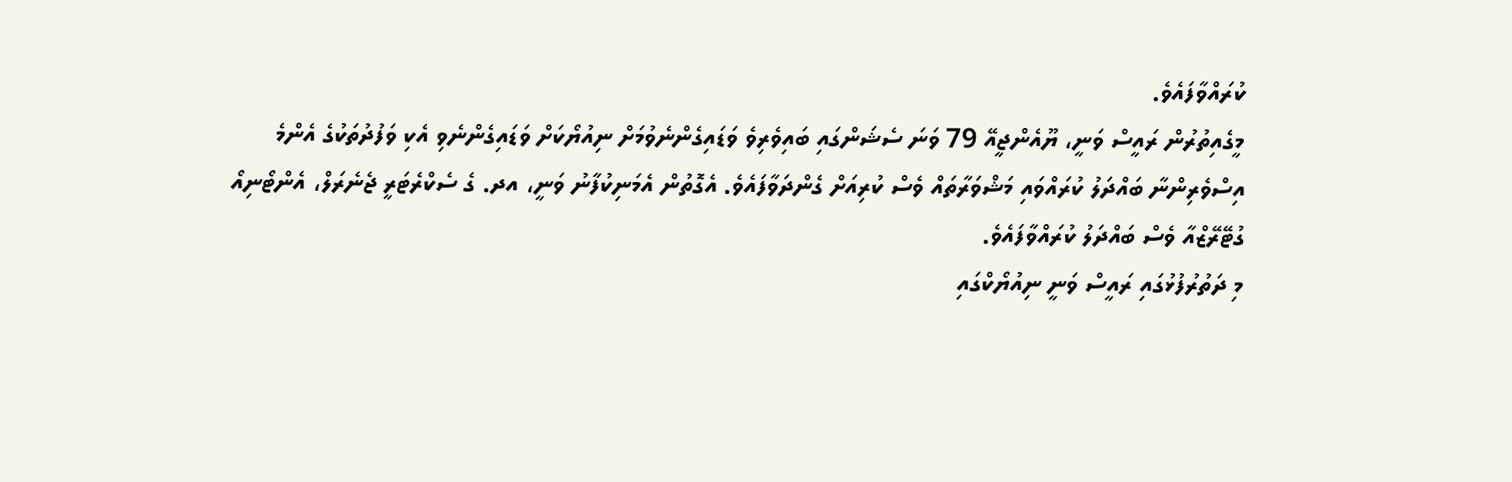ކުރައްވާފައެވެ.
މީގެއިތުރުން ރައީސް ވަނީ، ޔޫއެންޖީއޭ 79 ވަނަ ސެޝަންގައި ބައިވެރިވެ ވަޑައިގެންނެވުމަށް ނިއުޔޯކަށް ވަޑައިގެންނެވި އެކި ވަފުދުތަކުގެ އެންމެ އިސްވެރިންނާ ބައްދަލު ކުރައްވައި މަޝްވަރާތައް ވެސް ކުރިއަށް ގެންދަވާފައެވެ. އެގޮތުން އެމަނިކުފާނު ވަނީ، އދ. ގެ ސެކްރެޓަރީ ޖެނެރަލް، އެންޓޯނިއޯ ގުޓޭރޭޒްއާ ވެސް ބައްދަލު ކުރައްވާފައެވެ.
މި ދަތުރުފުޅުގައި ރައީސް ވަނީ ނިއުޔޯކްގައި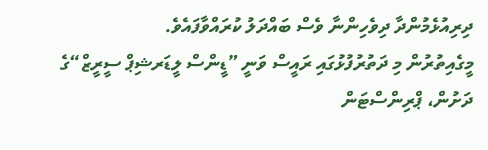ދިރިއުޅެމުންދާ ދިވެހިންނާ ވެސް ބައްދަލު ކުރައްވާފައެވެ.
މީގެއިތުރުން މި ދަތުރުފުޅުގައި ރައީސް ވަނީ ”ޑީންސް ލީޑަރޝިޕް ސީރީޒް“ގެ ދަށުން، ޕްރިންސްޓަން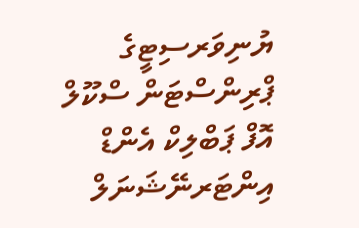ޔުނިވަރސިޓީގެ ޕްރިންސްޓަން ސްކޫލް އޮފް ޕަބްލިކް އެންޑް އިންޓަރނޭޝަނަލް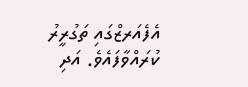އެފެއަރޒްގައި ތަގުރީރު ކުރައްވާފައެވެ. އަދި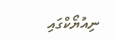ނިއުޔޯކްގައި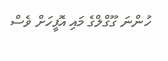ހުންނަ ގޫގްލްގެ މައި އޮފީހަށް ވެސް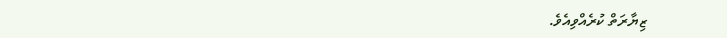ޒިޔާރަތް ކުރެއްވިއެވެ.